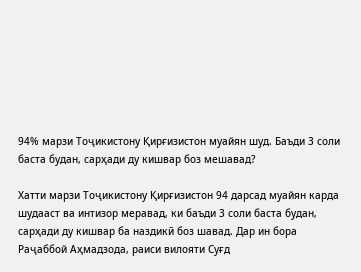94% марзи Тоҷикистону Қирғизистон муайян шуд. Баъди 3 соли баста будан, сарҳади ду кишвар боз мешавад?

Хатти марзи Тоҷикистону Қирғизистон 94 дарсад муайян карда шудааст ва интизор меравад, ки баъди 3 соли баста будан, сарҳади ду кишвар ба наздикӣ боз шавад. Дар ин бора Раҷаббой Аҳмадзода, раиси вилояти Суғд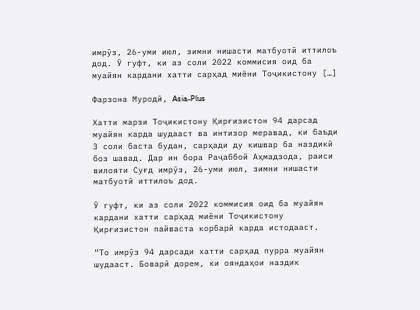имрӯз, 26-уми июл, зимни нишасти матбуотӣ иттилоъ дод. Ӯ гуфт, ки аз соли 2022 коммисия оид ба муайян кардани хатти сарҳад миёни Тоҷикистону […]

Фарзона Муродӣ, Asia-Plus

Хатти марзи Тоҷикистону Қирғизистон 94 дарсад муайян карда шудааст ва интизор меравад, ки баъди 3 соли баста будан, сарҳади ду кишвар ба наздикӣ боз шавад. Дар ин бора Раҷаббой Аҳмадзода, раиси вилояти Суғд имрӯз, 26-уми июл, зимни нишасти матбуотӣ иттилоъ дод.

Ӯ гуфт, ки аз соли 2022 коммисия оид ба муайян кардани хатти сарҳад миёни Тоҷикистону Қирғизистон пайваста корбарӣ карда истодааст.

“То имрӯз 94 дарсади хатти сарҳад пурра муайян шудааст. Боварӣ дорем, ки ояндаҳои наздик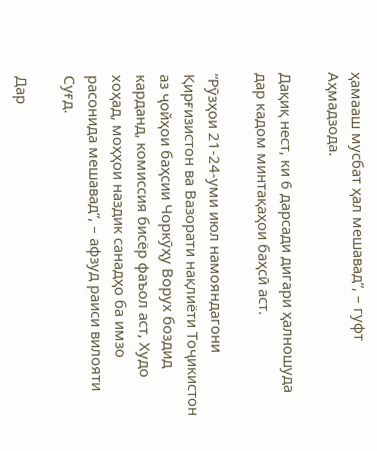ҳамааш мусбат ҳал мешавад”, – гуфт Аҳмадзода.

Дақиқ нест, ки 6 дарсади дигари ҳалношуда дар кадом минтақаҳои баҳсӣ аст.

“Рӯзҳои 21-24-уми июл намояндагони Қирғизистон ва Вазорати нақлиёти Тоҷикистон аз ҷойҳои баҳсии Чоркӯҳу Ворух боздид карданд, комиссия бисёр фаъол аст, Худо хоҳад, моҳҳои наздик санадҳо ба имзо расонида мешавад”, – афзуд раиси вилояти Суғд.

Дар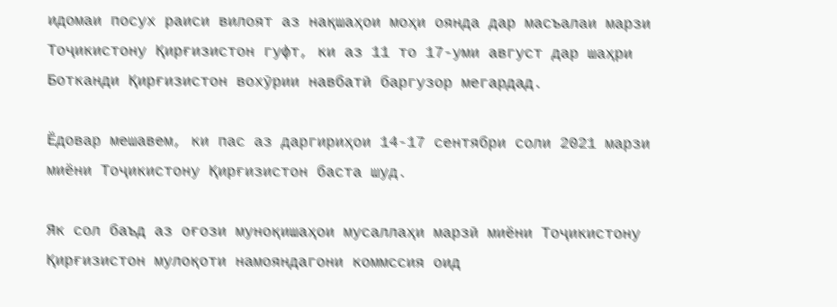идомаи посух раиси вилоят аз нақшаҳои моҳи оянда дар масъалаи марзи  Тоҷикистону Қирғизистон гуфт, ки аз 11 то 17-уми август дар шаҳри Ботканди Қирғизистон вохӯрии навбатӣ баргузор мегардад.

Ёдовар мешавем, ки пас аз даргириҳои 14-17 сентябри соли 2021 марзи миёни Тоҷикистону Қирғизистон баста шуд.

Як сол баъд аз оғози муноқишаҳои мусаллаҳи марзӣ миёни Тоҷикистону Қирғизистон мулоқоти намояндагони коммссия оид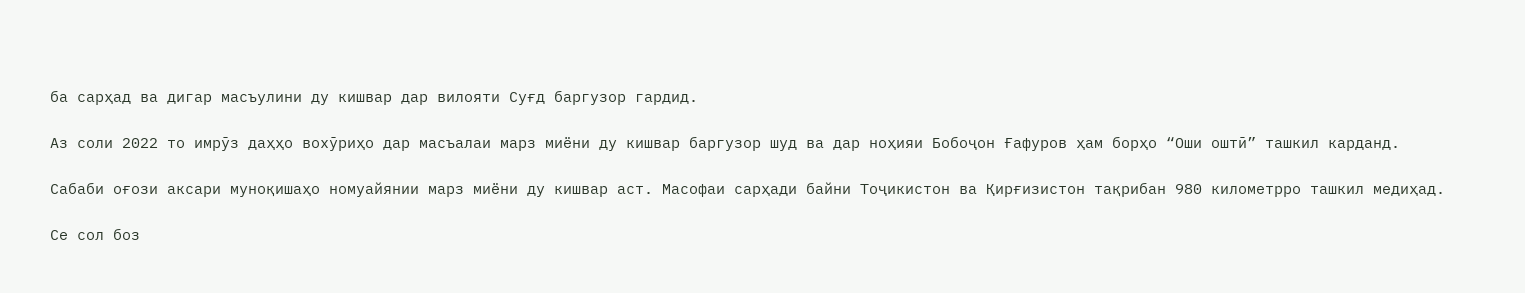ба сарҳад ва дигар масъулини ду кишвар дар вилояти Суғд баргузор гардид.

Аз соли 2022 то имрӯз даҳҳо вохӯриҳо дар масъалаи марз миёни ду кишвар баргузор шуд ва дар ноҳияи Бобоҷон Ғафуров ҳам борҳо “Оши оштӣ” ташкил карданд.

Сабаби оғози аксари муноқишаҳо номуайянии марз миёни ду кишвар аст. Масофаи сарҳади байни Тоҷикистон ва Қирғизистон тақрибан 980 километрро ташкил медиҳад.

Се сол боз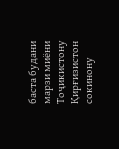баста будани марзи миёни Тоҷикистону Қирғизистон сокинону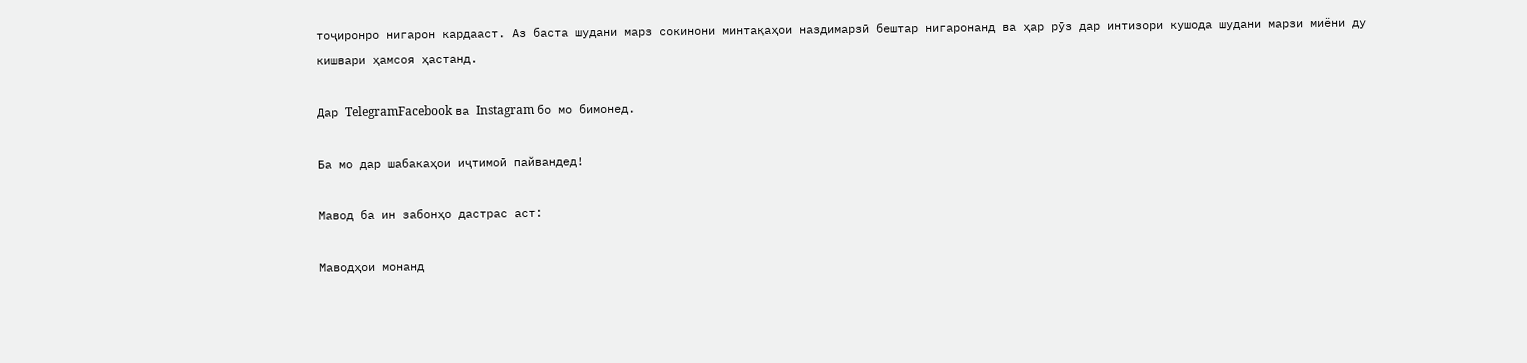тоҷиронро нигарон кардааст. Аз баста шудани марз сокинони минтақаҳои наздимарзӣ бештар нигаронанд ва ҳар рӯз дар интизори кушода шудани марзи миёни ду кишвари ҳамсоя ҳастанд.

Дар TelegramFacebook ва Instagram бо мо бимонед.

Ба мо дар шабакаҳои иҷтимоӣ пайвандед!

Мавод ба ин забонҳо дастрас аст:

Маводҳои монанд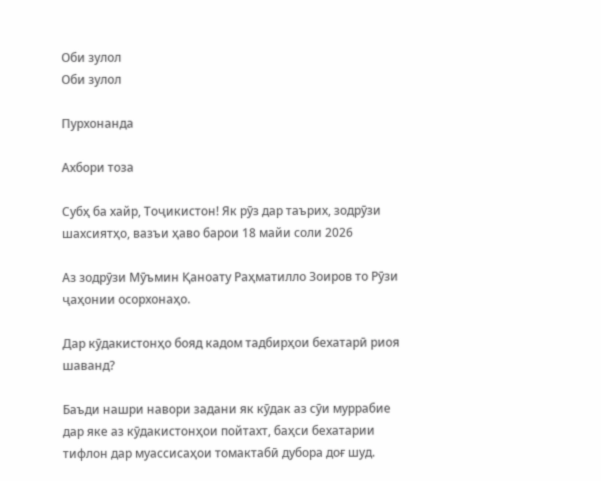Оби зулол
Оби зулол

Пурхонанда

Ахбори тоза

Субҳ ба хайр, Тоҷикистон! Як рӯз дар таърих, зодрӯзи шахсиятҳо, вазъи ҳаво барои 18 майи соли 2026

Аз зодрӯзи Мӯъмин Қаноату Раҳматилло Зоиров то Рӯзи ҷаҳонии осорхонаҳо.

Дар кӯдакистонҳо бояд кадом тадбирҳои бехатарӣ риоя шаванд?

Баъди нашри навори задани як кӯдак аз сӯи муррабие дар яке аз кӯдакистонҳои пойтахт, баҳси бехатарии тифлон дар муассисаҳои томактабӣ дубора доғ шуд.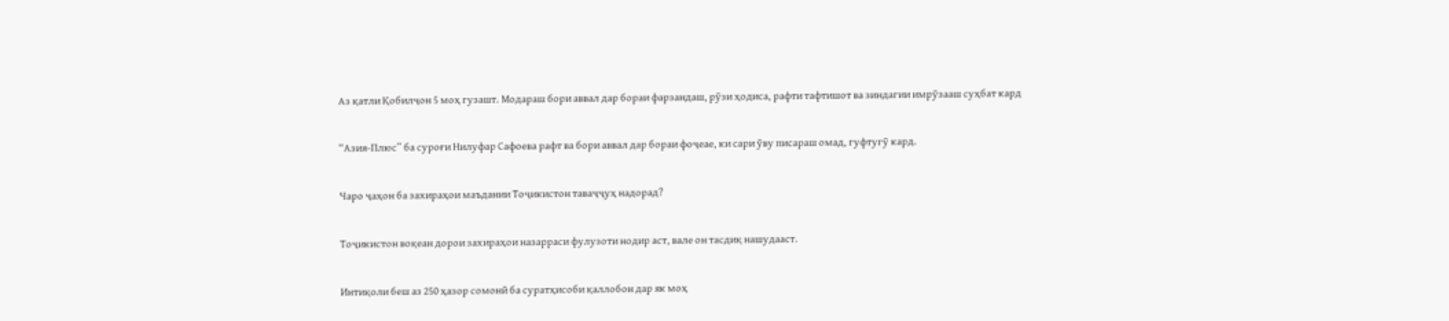Аз қатли Қобилҷон 5 моҳ гузашт. Модараш бори аввал дар бораи фарзандаш, рӯзи ҳодиса, рафти тафтишот ва зиндагии имрӯзааш суҳбат кард

“Азия-Плюс” ба суроғи Нилуфар Сафоева рафт ва бори аввал дар бораи фоҷеае, ки сари ӯву писараш омад, гуфтугӯ кард.

Чаро ҷаҳон ба захираҳои маъдании Тоҷикистон таваҷҷуҳ надорад?

Тоҷикистон воқеан дорои захираҳои назарраси фулузоти нодир аст, вале он тасдиқ нашудааст.

Интиқоли беш аз 250 ҳазор сомонӣ ба суратҳисоби қаллобон дар як моҳ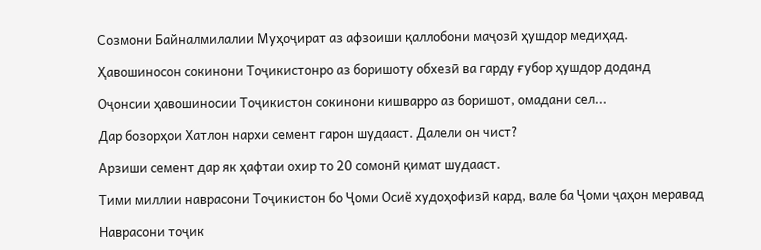Созмони Байналмилалии Муҳоҷират аз афзоиши қаллобони маҷозӣ ҳушдор медиҳад.

Ҳавошиносон сокинони Тоҷикистонро аз боришоту обхезӣ ва гарду ғубор ҳушдор доданд

Оҷонсии ҳавошиносии Тоҷикистон сокинони кишварро аз боришот, омадани сел...

Дар бозорҳои Хатлон нархи семент гарон шудааст. Далели он чист?

Арзиши семент дар як ҳафтаи охир то 20 сомонӣ қимат шудааст.

Тими миллии наврасони Тоҷикистон бо Ҷоми Осиё худоҳофизӣ кард, вале ба Ҷоми ҷаҳон меравад

Наврасони тоҷик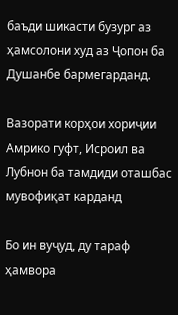баъди шикасти бузург аз ҳамсолони худ аз Ҷопон ба Душанбе бармегарданд.

Вазорати корҳои хориҷии Амрико гуфт, Исроил ва Лубнон ба тамдиди оташбас мувофиқат карданд

Бо ин вуҷуд, ду тараф ҳамвора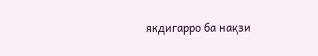якдигарро ба нақзи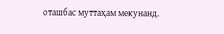оташбас муттаҳам мекунанд.